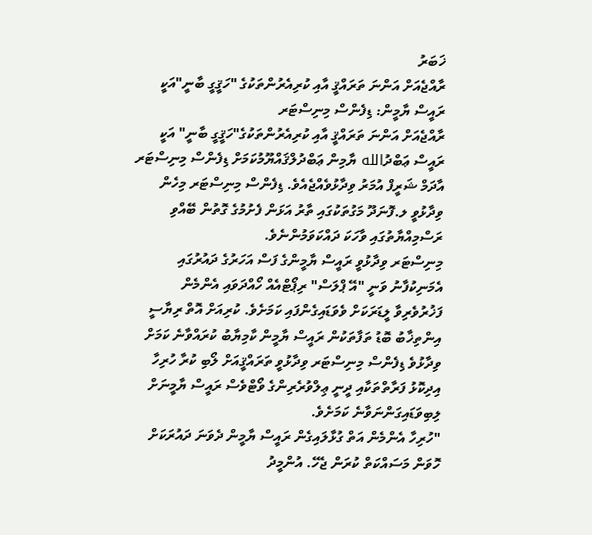ޚަބަރު
ރާއްޖެއަށް އަންނަ ތަރައްޤީ އާއި ކުރިއެރުންތަކުގެ "ހަޤީގީ ބާނީ"އަކީ ރައީސް ޔާމީން: ޑިފެންސް މިނިސްޓަރ
ރާއްޖެއަށް އަންނަ ތަރައްޤީ އާއި ކުރިއެރުންތަކުގެ"ހަޤީގީ ބާނީ" އަކީ ރައީސް ޢަބްދުالله ޔާމިން ޢަބްދުލްޤައްޔޫމުކަމަށް ޑިފެންސް މިނިސްޓަރ އާދަމް ޝަރީފް އުމަރު ވިދާޅުވެއްޖެއެވެ. ޑިފެންސް މިނިސްޓަރ މިހެން ވިދާޅުވީ ލ.ފޮނަދޫ މަގުތަކުގައި ތާރު އަޅަން ފެށުމުގެ ގޮތުން ބޭއްވި ރަސްމިއްޔާތުގައި ވާހަކަ ދައްކަވަމުންނެވެ.
މިނިސްޓަރ ވިދާޅުވީ ރައީސް ޔާމީންގެ ފަސް އަހަރުގެ ދައުރުގައި އެމަނިކުފާނު ވަނީ "އޭ ޕްލަސް" ރިޕޯޓްއެއް ހޯއްދަވައި އެންމެން ފަޚުރުވެރިވާ ލީޑަރަކަށް ވެވަޑައިގެންފައި ކަމަށެވެ. ކުރިއަށް އޮތް ރިޔާސީ އިންތިޚާބު ބޮޑު ތަފާތަކުން ރައީސް ޔާމީން ކާމިޔާބު ކުރައްވާނެ ކަމަށް ވިދާޅުވެ ޑިފެންސް މިނިސްޓަރ ވިދާޅުވީ ތަރައްޤީއަށް ލޯބި ކުރާ ހުރިހާ އިދިކޮޅު ފަރާތްތަކާއި ދީނީ ޢިލްވުރެރިންގެ ވޯޓްވެސް ރައީސް ޔާމީނަށް ލިބިވަޑައިގަންނަވާނެ ކަމަށެވެ.
"ހުރިހާ އެންމެން އަތް ގުޅާލައިގެން ރައީސް ޔާމީން ދެވަނަ ދައުރަކަށް ހޮވަން މަސައްކަތް ކުރަން ޖެހޭ. އުންމީދު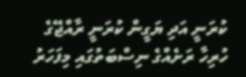ކުރަނީ އަދި ޔަގީން ކުރަނީ ރާއްޖޭގެ ހުރިހާ ރަށެއްގެ ނިސްބަތުގައި މިފަހަރު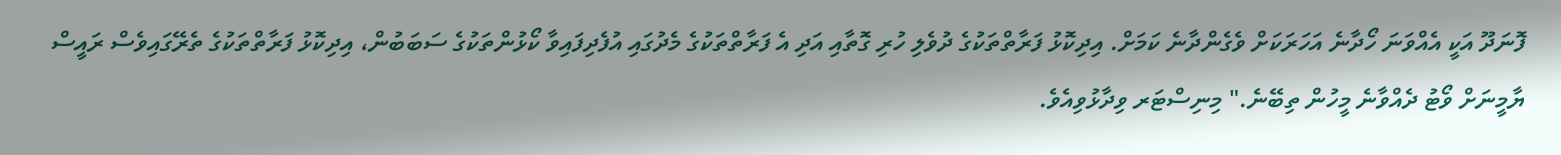ފޮނަދޫ އަކީ އެއްވަނަ ހޯދާނެ އަހަރަކަށް ވެގެންދާނެ ކަމަށް. އިދިކޮޅު ފަރާތްތަކުގެ ދުވެލި ހުރި ގޮތާއި އަދި އެ ފަރާތްތަކުގެ މެދުގައި އުފެދިފައިވާ ކޯޅުންތަކުގެ ސަބަބުން، އިދިކޮޅު ފަރާތްތަކުގެ ތެރޭގައިވެސް ރައީސް ޔާމީނަށް ވޯޓު ދެއްވާނެ މީހުން ތިބޭނެ." މިނިސްޓަރ ވިދާޅުވިއެވެ.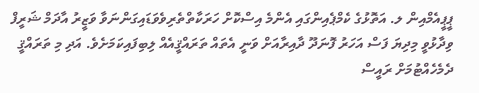ޕީޕީއެމްއިން ލ. އަތޮޅުގެ ކެމްޕެއިންގައި އެންމެ އިސްކޮށް ހަރަކާތްތެރިވެވަޑައިގަންނަވާ ވަޒީރު އާދަމް ޝަރީފް ވިދާޅުވީ މިދިޔަ ފަސް އަހަރު ފޮނަދޫ ދާއިރާއަށް ވަނީ އެތައް ތަރައްޤީއެއް ލިބިފައިކަމަށެވެ. އަދި މި ތަރައްޤީ ދެމެހެއްޓުމަށް ރައީސް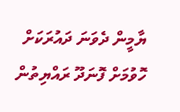ޔާމީން ދެވަނަ ދައުރަކަށް ހޮވުމަށް ފޮނަދޫ ރައްޔިތުން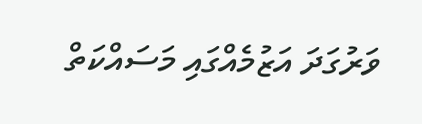ވަރުގަދަ އަޒުމެއްގައި މަސައްކަތް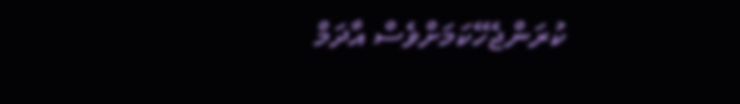ކުރަންޖެހޭކަމަށްވެސް އާދަމް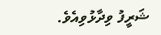ޝަރީފު ވިދާޅުވިއެވެ.